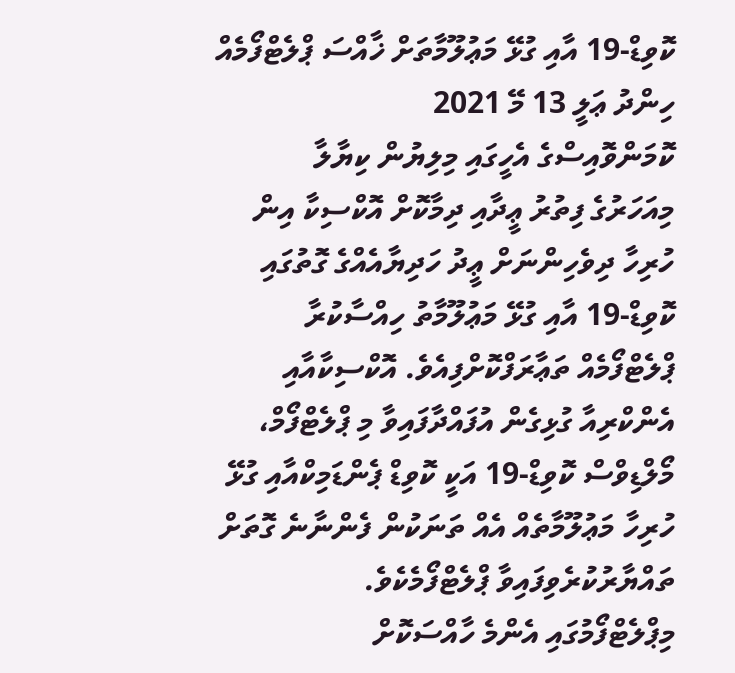ކޮވިޑް-19 އާއި ގުޅޭ މަޢުލޫމާތަށް ޚާއްސަ ޕްލެޓްފޯމެއް
ހިންދު ޢަލީ 13 މޭ 2021
ކޮމަންވޮއިސްގެ އެހީގައި މިލިޔުން ކިޔާލާ
މިއަހަރުގެ ފިތުރު ޢީދާއި ދިމާކޮށް އޮކްސިކާ އިން ހުރިހާ ދިވެހިންނަށް ޢީދު ހަދިޔާއެއްގެ ގޮތުގައި ކޮވިޑް-19 އާއި ގުޅޭ މަޢުލޫމާތު ހިއްސާކުރާ ޕްލެޓްފޯމެއް ތަޢާރަފްކޮށްފިއެވެ. އޮކްސިކާއާއި އެންކްރިއާ ގުޅިގެން އުފައްދާފައިވާ މި ޕްލެޓްފޯމް، މޯލްޑިވްސް ކޮވިޑް-19 އަކީ ކޮވިޑް ޕެންޑަމިކްއާއި ގުޅޭ ހުރިހާ މަޢުލޫމާތެއް އެއް ތަނަކުން ފެންނާނެ ގޮތަށް ތައްޔާރުކުރެވިފައިވާ ޕްލެޓްފޯމެކެވެ.
މިޕްލެޓްފޯމުގައި އެންމެ ހާއްސަކޮށް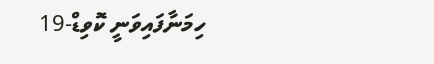ހިމަނާފައިވަނީ ކޮވިޑް-19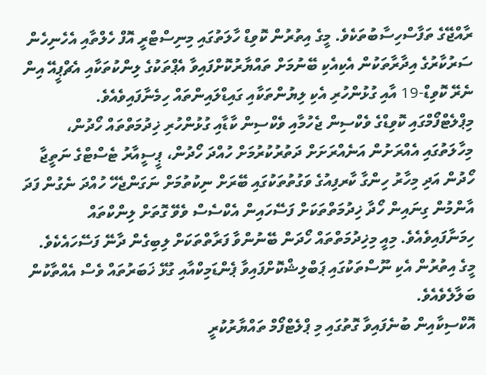ރާއްޖޭގެ ތަފާސްހިސާބުތަކެވެ. މީގެ އިތުރުން ކޮވިޑް ހާލަތުގައި މިނިސްޓްރީ އޮފް ހެލްތާއި އެހެނިހެން ސަރުކާރުގެ އިދާރާތަކުން އެކިއެކި ބޭނުމަށް ތައްޔާރުކޮށްފައިވާ އެޕްތަކުގެ ލިންކުތަކާއި އެޗްޕީއޭ އިން ނެރޭ ކޮވިޑް-19 އާއި ގުޅުންހުރި އެކި ލިޔުންތަކާއި ގައިޑްލައިންތައް ހިމެނާފައިވެއެވެ.
މިޕްލެޓްފޯމްގައި ކޮވިޑްގެ ވެކްސިން ޖެހުމާއި ވެކްސިން ކާޑާއި ގުޅުންހުރި ޚިދުމަތްތައް ހޯދުން، މިހާލަތުގައި އެއްރަށުން އަނެއްރަށަށް ދަތުރުކުރުމަށް ހުއްދަ ހޯދުން، ޕީސީއާރު ޓެސްޓްގެ ނަތީޖާ ހޯދުން އަދި މިހާރު ހިންގާ ކާރފިއުގެ ވަގުތުތަކުގައި ބޭރަށް ނިކުތުމަށް ނަގަންޖެހޭ ހުއްދަ ނެގުން ފަދަ އާންމުން ގިނައިން ހޯދާ ޚިދުމަތްތަކަށް ފަސޭހައިން އެކްސެސް ވެވޭ ގޮތަށް ލިންކްތައް ހިމަނާފައިވެއެވެ. މިއީ މިޚިދުމަތްތައް ހޯދަން ބޭނުންވާ ފަރާތްތަކަށް ލިބިގެން ދާނޭ ފަސޭހައެކެވެ. މީގެ އިތުރުން އެކި ނޫސްތަކުގައި ޕަބްލިޝްކޮށްފައިވާ ޕެންޑަމިކްއާއި ގުޅޭ ޚަބަރުތައް ވެސް އެއްތާކުން ބަލާލެވެއެވެ.
އޮކްސިކާއިން ބުނެފައިވާ ގޮތުގައި މި ޕްލެޓްފޯމް ތައްޔާރުކުރީ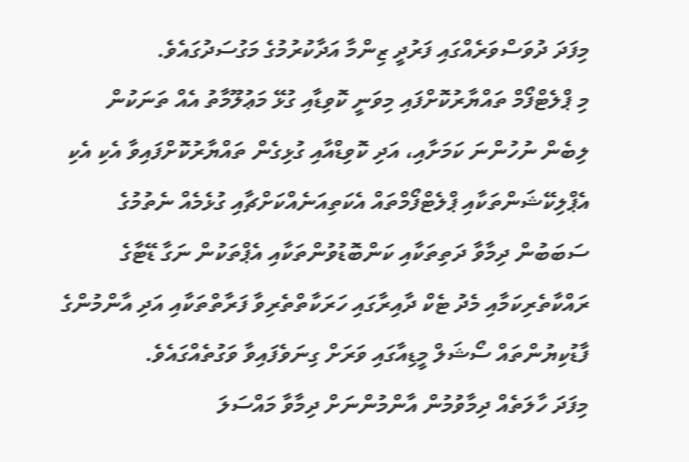މިފަދަ ދުވަސްވަރެއްގައި ފަރުދީ ޒިންމާ އަދާކުރުމުގެ މަގުސަދުގައެވެ.
މި ޕްލެޓްފޯމް ތައްޔާރުކޮށްފައި މިވަނީ ކޮވިޑާއި ގުޅޭ މަޢުލޫމާތު އެއް ތަނަކުން ލިބެން ނުހުންނަ ކަމަށާއި، އަދި ކޮވިޑްއާއި ގުޅިގެން ތައްޔާރުކޮށްފައިވާ އެކި އެކި އެޕްލިކޭޝަންތަކާއި ޕްލެޓްފޯމްތައް އެކަތިއަނެއްކަށްޗާއި ގުޅެމެއް ނެތުމުގެ ސަބަބުން ދިމާވާ ދަތިތަކާއި ކަންބޮޑުވުންތަކާއި އެޕްތަކުން ނަގާ ޑޭޓާގެ ރައްކާތެރިކަމާއި މެދު ޓެކް ދާއިރާގައި ހަރަކާތްތެރިވާ ފަރާތްތަކާއި އަދި އާންމުންގެ ފާޑުކިޔުންތައް ސޯޝަލް މީޑިއާގައި ވަރަށް ގިނަވެފައިވާ ވަގުތެއްގައެވެ.
މިފަދަ ހާލަތެއް ދިމާވުމުން އާންމުންނަށް ދިމާވާ މައްސަލަ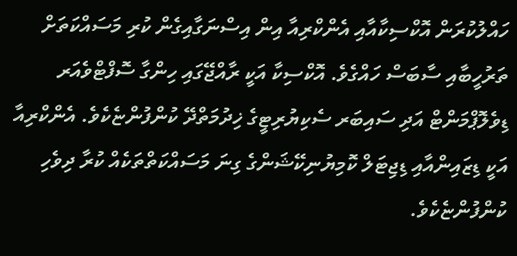ހައްލުކުރަން އޮކްސިކާއާއި އެންކްރިއާ އިން އިސްނަގާއިގެން ކުރި މަސައްކަތަށް ތަރުހީބާއި ސާބަސް ހައްގެވެ. އޮކްސިކާ އަކީ ރާއްޖޭގައި ހިންގާ ސޮފްޓްވެއަރ ޑިވެލޮޕްމަންޓް އަދި ސައިބަރ ސެކިޔުރިޓީގެ ޚިދުމަތްދޭ ކުންފުންޏެކެވެ. އެންކްރިއާ އަކީ ޑިޒައިންއާއި ޑިޖިޓަލް ކޮމިޔުނިކޭޝަންގެ ގިނަ މަސައްކަތްތަކެއް ކުރާ ދިވެހި ކުންފުންޏެކެވެ.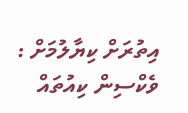އިތުރަށް ކިޔާލުމަށް : ވެކްސިން ކިއުތައް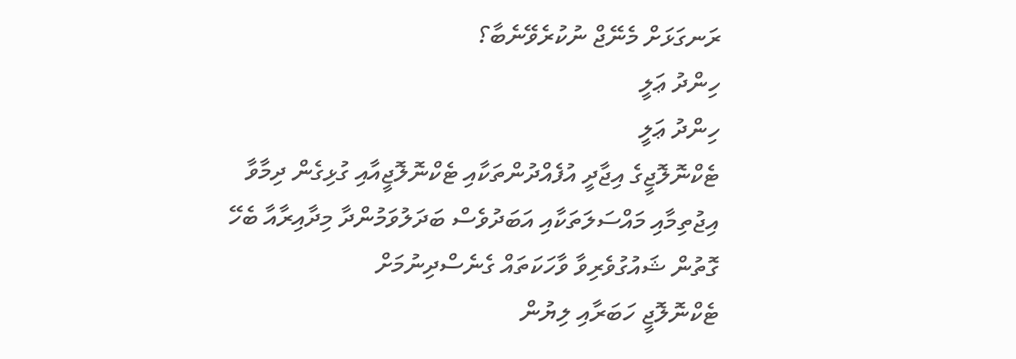ރަނގަޅަށް މެނޭޖް ނުކުރެވޭނެބާ؟
ހިންދު ޢަލީ
ހިންދު ޢަލީ
ޓެކްނޮލޮޖީގެ އިޖާދީ އުފެއްދުންތަކާއި ޓެކްނޮލޮޖީއާއި ގުޅިގެން ދިމާވާ އިޖުތިމާއި މައްސަލަތަކާއި އަބަދުވެސް ބަދަލުވަމުންދާ މިދާއިރާއާ ބެހޭ ގޮތުން ޝައުގުވެރިވާ ވާހަކަތައް ގެނެސްދިނުމަށް
ޓެކްނޮލޮޖީ ހަބަރާއި ލިޔުން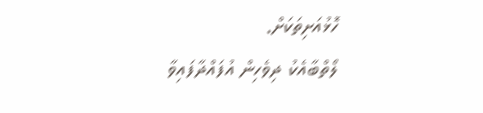ހޮޅުއަށިތަކަށް.
ލޯތްބާއެކު ދިވެހިން އުފައްދާފައިވާ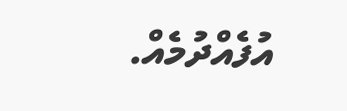އުފެއްދުމެއް.